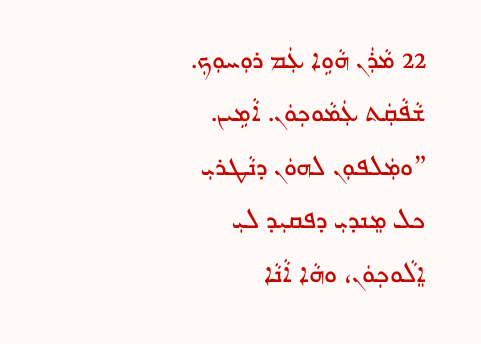22 ܡܵܪܲܢ ܗܵܘܹܐ ܥܲܡ ܪܘܼܚܘܼܟ݂. ܫܵܦܵܩܲܬ ܥܲܡܵܘܟ݂ܘܿܢ. ܐܵܡܹܝܢ.
”ܘܡܲܠܦܘܼܢ ܠܗܘܿܢ ܕܢܵܛܪܝܼ ܟܠ ܡܸܢܕܝܼ ܕܦܩܝܼܕ ܠܝܼ ܐܸܠܵܘܟ݂ܘܿܢ، ܘܗܵܐ ܐܵܢܵܐ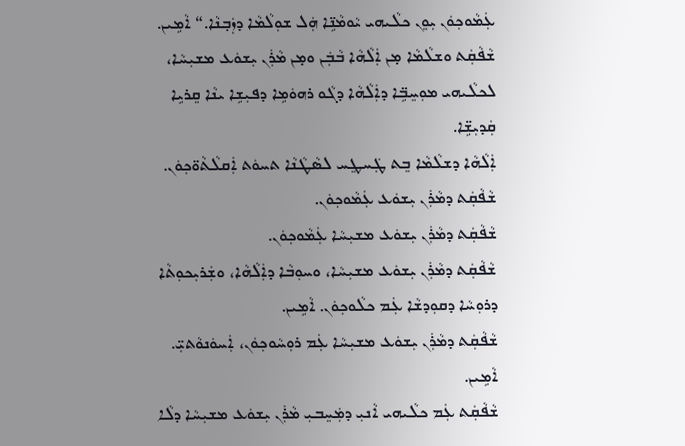ܥܲܡܵܘܟ݂ܘܿܢ ܝܼܘܸܢ ܟܠܵܝܗܝ ܝܵܘܡܵܢܹ̈ܐ ܗܲܠ ܫܘܼܠܵܡܵܐ ܕܙܲܒ݂ܢܵܐ.“ ܐܵܡܹܝܢ.
ܫܵܦܵܩܲܬ ܘܫܠܵܡܵܐ ܡ̣ܢ ܐܲܠܵܗܵܐ ܒܵܒܲܢ ܘܡ̣ܢ ܡܵܪܲܢ ܝܼܫܘܿܥ ܡܫܝܼܚܵܐ، ܠܟܠܵܝܗܝ ܡܘܼܚܸܒܹ̈ܐ ܕܐܲܠܵܗܵܐ ܕܓܵܘ ܪܗܘܿܡܹܐ ܕܦܝܼܫܹܐ ܝܢܵܐ ܩܸܪܝܹܐ ܩܲܕܝܼܫܹ̈ܐ.
ܐܲܠܵܗܵܐ ܕܫܠܵܡܵܐ ܒܸܬ ܛܲܚܛܸܚ ܠܣܵܛܵܢܵܐ ܬܚܘܿܬ ܐܲܩܠܵܬܵܘ̈ܟ݂ܘܿܢ. ܫܵܦܵܩܲܬ ܕܡܵܪܲܢ ܝܼܫܘܿܥ ܥܲܡܵܘܟ݂ܘܿܢ.
ܫܵܦܵܩܲܬ ܕܡܵܪܲܢ ܝܼܫܘܿܥ ܡܫܝܼܚܵܐ ܥܲܡܵܘܟ݂ܘܿܢ.
ܫܵܦܵܩܲܬ ܕܡܵܪܲܢ ܝܼܫܘܿܥ ܡܫܝܼܚܵܐ، ܘܚܘܼܒܵܐ ܕܐܲܠܵܗܵܐ، ܘܫܲܪܝܼܟܘܼܬܵܐ ܕܪܘܼܚܵܐ ܕܩܘܼܕܫܵܐ ܥܲܡ ܟܠܵܘܟ݂ܘܿܢ. ܐܵܡܹܝܢ.
ܫܵܦܵܩܲܬ ܕܡܵܪܲܢ ܝܼܫܘܿܥ ܡܫܝܼܚܵܐ ܥܲܡ ܪܘܼܚܵܘܟ݂ܘܿܢ، ܐܲܚܘܿܢܘܵܬܝܼ̈. ܐܵܡܹܝܢ.
ܫܵܦܵܩܲܬ ܥܲܡ ܟܠܵܝܗܝ ܐܵܢܝܼ ܕܡܲܚܸܒܝܼ ܡܵܪܲܢ ܝܼܫܘܿܥ ܡܫܝܼܚܵܐ ܕܠܵܐ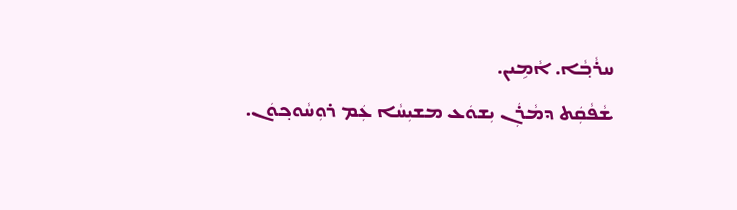ܚܪܵܒ݂ܵܐ. ܐܵܡܹܝܢ.
ܫܵܦܵܩܲܬ ܕܡܵܪܲܢ ܝܼܫܘܿܥ ܡܫܝܼܚܵܐ ܥܲܡ ܪܘܼܚܵܘܟ݂ܘܿܢ.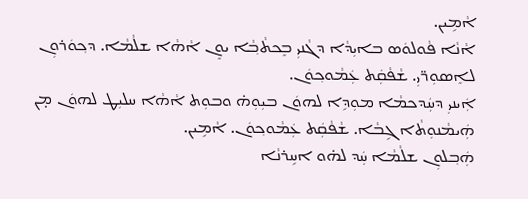ܐܵܡܹܝܢ.
ܐܵܢܵܐ ܦܵܘܠܘܿܣ ܒܐܝܼܕܵܐ ܕܓܵܢܝܼ ܒܸܟܬܵܒ݂ܵܐ ܝܘܸܢ ܐܵܗܵܐ ܫܠܵܡܵܐ. ܕܟ݂ܘܿܪܘܼܢ ܠܐܸܣܘܼܪ̈ܝܼ. ܫܵܦܵܩܲܬ ܥܲܡܵܘܟ݂ܘܿܢ.
ܐܲܝܢܝܼ ܕܚܲܕܟܡܵܐ ܡܘܼܕܹܐ ܠܗܘܿܢ ܒܝܼܘܼܗ̇ ܘܒܘܼܬ ܐܵܗܵܐ ܚܠܝܼܛ ܠܗܘܿܢ ܡ̣ܢ ܗܲܝܡܵܢܘܼܬܵܐ ܓܹܒܵܐ. ܫܵܦܵܩܲܬ ܥܲܡܵܘܟ݂ܘܿܢ. ܐܵܡܹܝܢ.
ܗܲܒ݂ܠܘܼܢ ܫܠܵܡܵܐ ܚܲܕ ܠܗ̇ܘ ܐܚܹܪܢܵܐ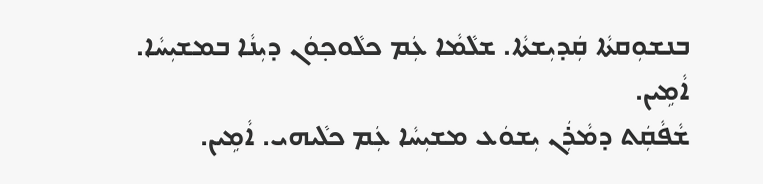ܒܢܫܘܼܩܬܵܐ ܩܲܕܝܼܫܬܵܐ. ܫܠܵܡܵܐ ܥܲܡ ܟܠܵܘܟ݂ܘܿܢ ܕܝܼܢܵܐ ܒܡܫܝܼܚܵܐ. ܐܵܡܹܝܢ.
ܫܵܦܵܩܲܬ ܕܡܵܪܲܢ ܝܼܫܘܿܥ ܡܫܝܼܚܵܐ ܥܲܡ ܟܠܵܝܗܝ. ܐܵܡܹܝܢ.